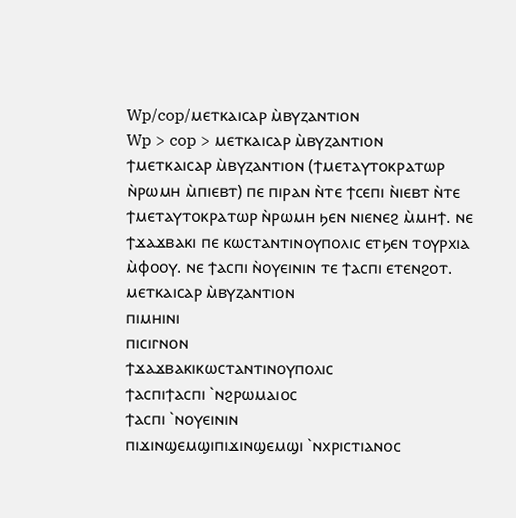Wp/cop/ⲙⲉⲧⲕⲁⲓⲥⲁⲣ ⲙ̀ⲃⲩⲍⲁⲛⲧⲓⲟⲛ
Wp > cop > ⲙⲉⲧⲕⲁⲓⲥⲁⲣ ⲙ̀ⲃⲩⲍⲁⲛⲧⲓⲟⲛ
ϯⲙⲉⲧⲕⲁⲓⲥⲁⲣ ⲙ̀ⲃⲩⲍⲁⲛⲧⲓⲟⲛ (ϯⲙⲉⲧⲁⲩⲧⲟⲕⲣⲁⲧⲱⲣ ⲛ̀ⲣⲱⲙⲏ ⲙ̀ⲡⲓⲉⲃⲧ) ⲡⲉ ⲡⲓⲣⲁⲛ ⲛ̀ⲧⲉ ϯⲥⲉⲡⲓ ⲛ̀ⲓⲉⲃⲧ ⲛ̀ⲧⲉ ϯⲙⲉⲧⲁⲩⲧⲟⲕⲣⲁⲧⲱⲣ ⲛ̀ⲣⲱⲙⲏ ϧⲉⲛ ⲛⲓⲉⲛⲉϩ ⲙ̀ⲙⲏϯ. ⲛⲉ ϯϫⲁϫⲃⲁⲕⲓ ⲡⲉ ⲕⲱⲥⲧⲁⲛⲧⲓⲛⲟⲩⲡⲟⲗⲓⲥ ⲉⲧϧⲉⲛ ⲧⲟⲩⲣⲭⲓⲁ ⲙ̀ⲫⲟⲟⲩ. ⲛⲉ ϯⲁⲥⲡⲓ ⲛ̀ⲟⲩⲉⲓⲛⲓⲛ ⲧⲉ ϯⲁⲥⲡⲓ ⲉⲧⲉⲛϩⲟⲧ.
ⲙⲉⲧⲕⲁⲓⲥⲁⲣ ⲙ̀ⲃⲩⲍⲁⲛⲧⲓⲟⲛ
ⲡⲓⲙⲏⲓⲛⲓ
ⲡⲓⲥⲓⲅⲛⲟⲛ
ϯϫⲁϫⲃⲁⲕⲓⲕⲱⲥⲧⲁⲛⲧⲓⲛⲟⲩⲡⲟⲗⲓⲥ
ϯⲁⲥⲡⲓϯⲁⲥⲡⲓ `ⲛϩⲣⲱⲙⲁⲓⲟⲥ
ϯⲁⲥⲡⲓ `ⲛⲟⲩⲉⲓⲛⲓⲛ
ⲡⲓϫⲓⲛϣⲉⲙϣⲓⲡⲓϫⲓⲛϣⲉⲙϣⲓ `ⲛⲭⲣⲓⲥⲧⲓⲁⲛⲟⲥ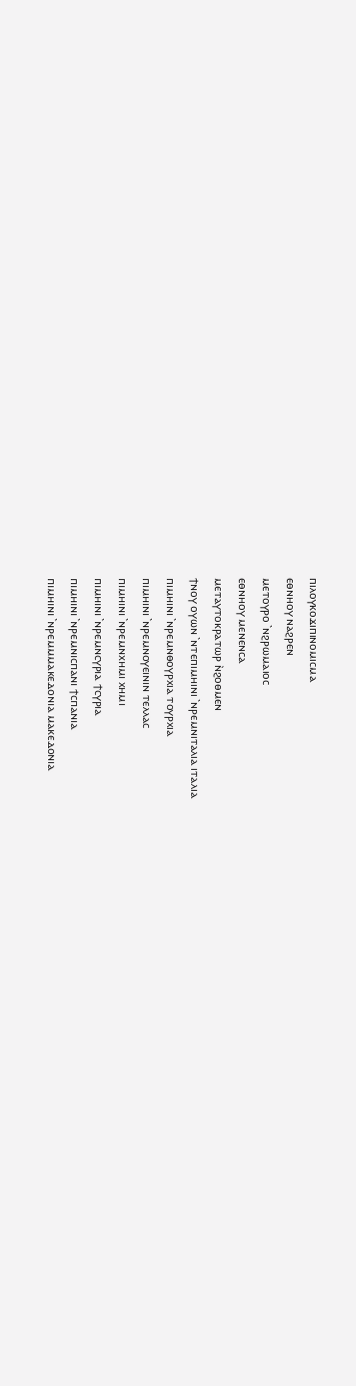ⲡⲓⲗⲟⲩⲕⲟϫⲓⲡⲓⲛⲟⲙⲓⲥⲙⲁ
ⲉⲑⲛⲏⲟⲩ ⲛⲁϩⲣⲉⲛ
ⲙⲉⲧⲟⲩⲣⲟ `ⲛϩⲣⲱⲙⲁⲓⲟⲥ
ⲉⲑⲛⲏⲟⲩ ⲙⲉⲛⲉⲛⲥⲁ
ⲙⲉⲧⲁⲩⲧⲟⲕⲣⲁⲧⲱⲣ ⲛ̀ϩⲟⲑⲙⲉⲛ
ϯⲛⲟⲩ ⲟⲩⲱⲛ `ⲛⲧⲉⲡⲓⲙⲏⲓⲛⲓ `ⲛⲣⲉⲙⲛⲓⲧⲁⲗⲓⲁ ⲓⲧⲁⲗⲓⲁ
ⲡⲓⲙⲏⲓⲛⲓ `ⲛⲣⲉⲙⲛⲑⲟⲩⲣⲭⲓⲁ ⲧⲟⲩⲣⲭⲓⲁ
ⲡⲓⲙⲏⲓⲛⲓ `ⲛⲣⲉⲙⲛⲟⲩⲉⲓⲛⲓⲛ ⲧⲉⲗⲗⲁⲥ
ⲡⲓⲙⲏⲓⲛⲓ `ⲛⲣⲉⲙⲛⲭⲏⲙⲓ ⲭⲏⲙⲓ
ⲡⲓⲙⲏⲓⲛⲓ `ⲛⲣⲉⲙⲛⲥⲩⲣⲓⲁ ϯⲥⲩⲣⲓⲁ
ⲡⲓⲙⲏⲓⲛⲓ `ⲛⲣⲉⲙⲛⲓⲥⲡⲁⲛⲓ ϯⲥⲡⲁⲛⲓⲁ
ⲡⲓⲙⲏⲓⲛⲓ `ⲛⲣⲉⲙⲙⲙⲁⲕⲉⲇⲟⲛⲓⲁ ⲙⲁⲕⲉⲇⲟⲛⲓⲁ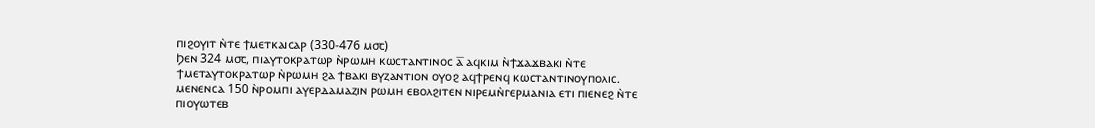ⲡⲓϩⲟⲩⲓⲧ ⲛ̀ⲧⲉ ϯⲙⲉⲧⲕⲁⲓⲥⲁⲣ (330-476 ⲙ⳪)
Ϧⲉⲛ 324 ⲙ⳪, ⲡⲓⲁⲩⲧⲟⲕⲣⲁⲧⲱⲣ ⲛ̀ⲣⲱⲙⲏ ⲕⲱⲥⲧⲁⲛⲧⲓⲛⲟⲥ ⲁ̅ ⲁϥⲕⲓⲙ ⲛ̀ϯϫⲁϫⲃⲁⲕⲓ ⲛ̀ⲧⲉ ϯⲙⲉⲧⲁⲩⲧⲟⲕⲣⲁⲧⲱⲣ ⲛ̀ⲣⲱⲙⲏ ϩⲁ ϯⲃⲁⲕⲓ ⲃⲩⲍⲁⲛⲧⲓⲟⲛ ⲟⲩⲟϩ ⲁϥϯⲣⲉⲛϥ ⲕⲱⲥⲧⲁⲛⲧⲓⲛⲟⲩⲡⲟⲗⲓⲥ. ⲙⲉⲛⲉⲛⲥⲁ 150 ⲛ̀ⲣⲟⲙⲡⲓ ⲁⲩⲉⲣⲇⲁⲙⲁⲍⲓⲛ ⲣⲱⲙⲏ ⲉⲃⲟⲗϩⲓⲧⲉⲛ ⲛⲓⲣⲉⲙⲛ̀ⲅⲉⲣⲙⲁⲛⲓⲁ ⲉⲧⲓ ⲡⲓⲉⲛⲉϩ ⲛ̀ⲧⲉ ⲡⲓⲟⲩⲱⲧⲉⲃ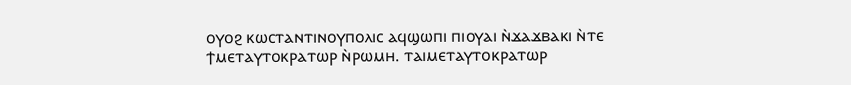ⲟⲩⲟϩ ⲕⲱⲥⲧⲁⲛⲧⲓⲛⲟⲩⲡⲟⲗⲓⲥ ⲁϥϣⲱⲡⲓ ⲡⲓⲟⲩⲁⲓ ⲛ̀ϫⲁϫⲃⲁⲕⲓ ⲛ̀ⲧⲉ ϯⲙⲉⲧⲁⲩⲧⲟⲕⲣⲁⲧⲱⲣ ⲛ̀ⲣⲱⲙⲏ. ⲧⲁⲓⲙⲉⲧⲁⲩⲧⲟⲕⲣⲁⲧⲱⲣ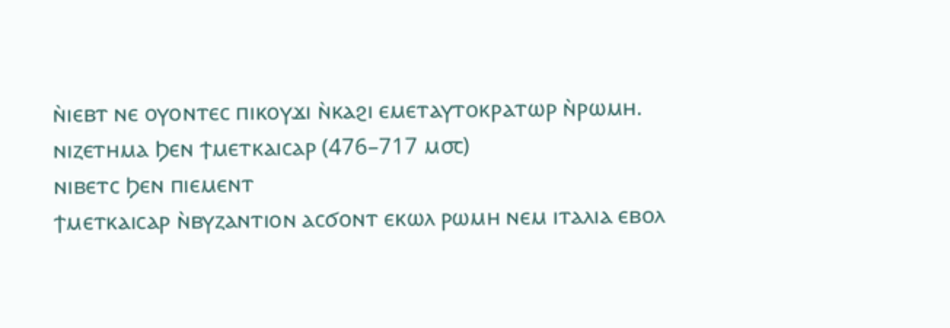ⲛ̀ⲓⲉⲃⲧ ⲛⲉ ⲟⲩⲟⲛⲧⲉⲥ ⲡⲓⲕⲟⲩϫⲓ ⲛ̀ⲕⲁϩⲓ ⲉⲙⲉⲧⲁⲩⲧⲟⲕⲣⲁⲧⲱⲣ ⲛ̀ⲣⲱⲙⲏ.
ⲛⲓⲍⲉⲧⲏⲙⲁ Ϧⲉⲛ ϯⲙⲉⲧⲕⲁⲓⲥⲁⲣ (476–717 ⲙ⳪)
ⲛⲓⲃⲉⲧⲥ Ϧⲉⲛ ⲡⲓⲉⲙⲉⲛⲧ
ϯⲙⲉⲧⲕⲁⲓⲥⲁⲣ ⲛ̀ⲃⲩⲍⲁⲛⲧⲓⲟⲛ ⲁⲥϭⲟⲛⲧ ⲉⲕⲱⲗ ⲣⲱⲙⲏ ⲛⲉⲙ ⲓⲧⲁⲗⲓⲁ ⲉⲃⲟⲗ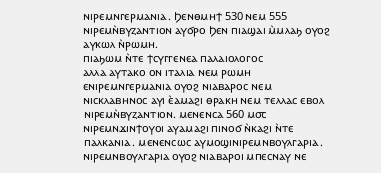ⲛⲓⲣⲉⲙⲛⲅⲉⲣⲙⲁⲛⲓⲁ. Ϧⲉⲛⲑⲙⲏϯ 530 ⲛⲉⲙ 555 ⲛⲓⲣⲉⲙⲛ̀ⲃⲩⲍⲁⲛⲧⲓⲟⲛ ⲁⲩϭⲣⲟ Ϧⲉⲛ ⲡⲓⲁϣⲁⲓ ⲙ̀ⲙⲗⲁϧ ⲟⲩⲟϩ ⲁⲩⲕⲱⲗ ⲛ̀ⲣⲱⲙⲏ.
ⲡⲓⲁϧⲱⲙ ⲛ̀ⲧⲉ ϯⲥⲩⲅⲅⲉⲛⲉⲁ ⲡⲁⲗⲁⲓⲟⲗⲟⲅⲟⲥ
ⲁⲗⲗⲁ ⲁⲩⲧⲁⲕⲟ ⲟⲛ ⲓⲧⲁⲗⲓⲁ ⲛⲉⲙ ⲣⲱⲙⲏ ⲉⲛⲓⲣⲉⲙⲛⲅⲉⲣⲙⲁⲛⲓⲁ ⲟⲩⲟϩ ⲛⲓⲁⲃⲁⲣⲟⲥ ⲛⲉⲙ ⲛⲓⲥⲕⲗⲁⲃⲏⲛⲟⲥ ⲁⲩⲓ ⲉ̀ⲁⲙⲁϩⲓ ⲑⲣⲁⲕⲏ ⲛⲉⲙ ⲧⲉⲗⲗⲁⲥ ⲉⲃⲟⲗ ⲛⲓⲣⲉⲙⲛ̀ⲃⲩⲍⲁⲛⲧⲓⲟⲛ. ⲙⲉⲛⲉⲛⲥⲁ 560 ⲙ⳪ ⲛⲓⲣⲉⲙⲛϫⲓⲛϯⲟⲩⲟⲓ ⲁⲩⲁⲙⲁϩⲓ ⲡⲓⲛⲟϭ ⲛ̀ⲕⲁϩⲓ ⲛ̀ⲧⲉ ⲡⲁⲗⲕⲁⲛⲓⲁ. ⲙⲉⲛⲉⲛⲥⲱⲥ ⲁⲩⲙⲟϣⲓⲛⲓⲣⲉⲙⲛⲃⲟⲩⲗⲅⲁⲣⲓⲁ. ⲛⲓⲣⲉⲙⲛⲃⲟⲩⲗⲅⲁⲣⲓⲁ ⲟⲩⲟϩ ⲛⲓⲁⲃⲁⲣⲟⲓ ⲙⲡⲉⲥⲛⲁⲩ ⲛⲉ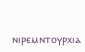ⲛⲓⲣⲉⲙⲛⲧⲟⲩⲣⲭⲓⲁ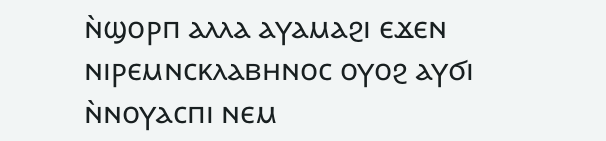ⲛ̀ϣⲟⲣⲡ ⲁⲗⲗⲁ ⲁⲩⲁⲙⲁϩⲓ ⲉϫⲉⲛ ⲛⲓⲣⲉⲙⲛⲥⲕⲗⲁⲃⲏⲛⲟⲥ ⲟⲩⲟϩ ⲁⲩϭⲓ ⲛ̀ⲛⲟⲩⲁⲥⲡⲓ ⲛⲉⲙ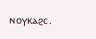ⲛⲟⲩⲕⲁϩⲥ.